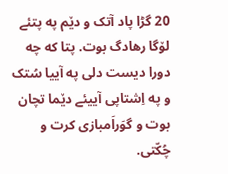20 گڑا پاد آتک و دێم په پتئے لۆگا رهادگ بوت. پتا که چه دورا دیست دلی په آییا سُتک و په اِشتاپی آییئے دێما تچان بوت و گوَراَمبازی کرت و چُکّتی.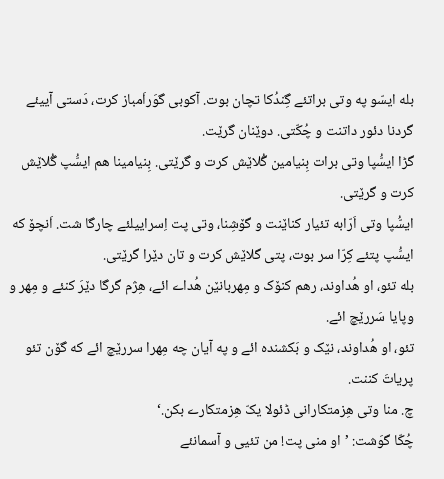بله ایسّو په وتی براتئے گِندُکا تچان بوت. آکوبی گوَراَمباز کرت، دَستی آییئے گردنا دئور داتنت و چُکّتی. دوێنان گرێت.
گڑا ایسُّپا وتی برات بِنیامین گُلاێش کرت و گرێتی. بِنیامینا هم ایسُّپ گُلاێش کرت و گرێتی.
ایسُّپا وتی اَرّابه تئیار کناێنت و گۆشِنا، وتی پت اِسراییلئے چارگا شت. اَنچۆ که ایسُّپ پتئے کِرّا سر بوت، پتی گلاێش کرت و تان دێرا گرێتی.
بله تئو، او هُداوند، رهم کنۆک و مِهربانێن هُداے ائے، هِژم گرگا دێرَ کنئے و مِهر و وپایا سَررێچ ائے.
تئو، او هُداوند، نێک و بَکشنده ائے و په آیان چه مِهرا سررێچ ائے که گۆن تئو پریاتَ کننت.
چ. منا وتی هِزمتکارانی ڈئولا یکّ هِزمتکارے بکن.‘
چُکّا گوَشت: ’او منی پت! من تئیی و آسمانئے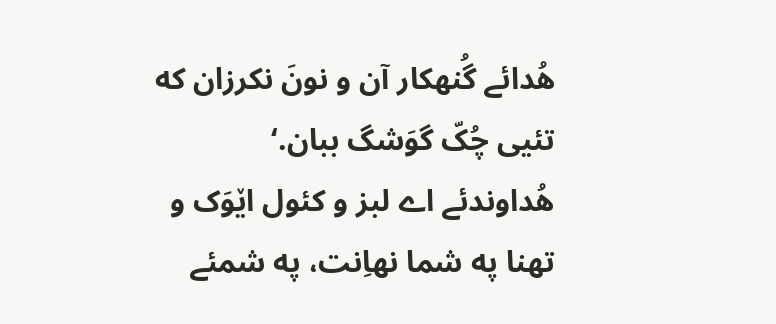هُدائے گُنهکار آن و نونَ نکرزان که تئیی چُکّ گوَشگ ببان.‘
هُداوندئے اے لبز و کئول اێوَک و تهنا په شما نهاِنت، په شمئے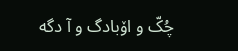چُکّ و اۆبادگ و آ دگه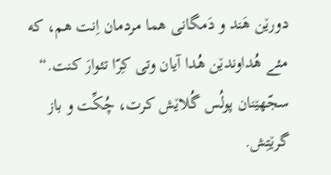دورێن هَند و دَمگانی هما مردمان اِنت هم، که مئے هُداوندێن هُدا آیان وتی کِرّا تئوارَ کنت.“
سجّهێنان پولُس گُلاێش کرت، چُکِّت و باز گرێتِش.